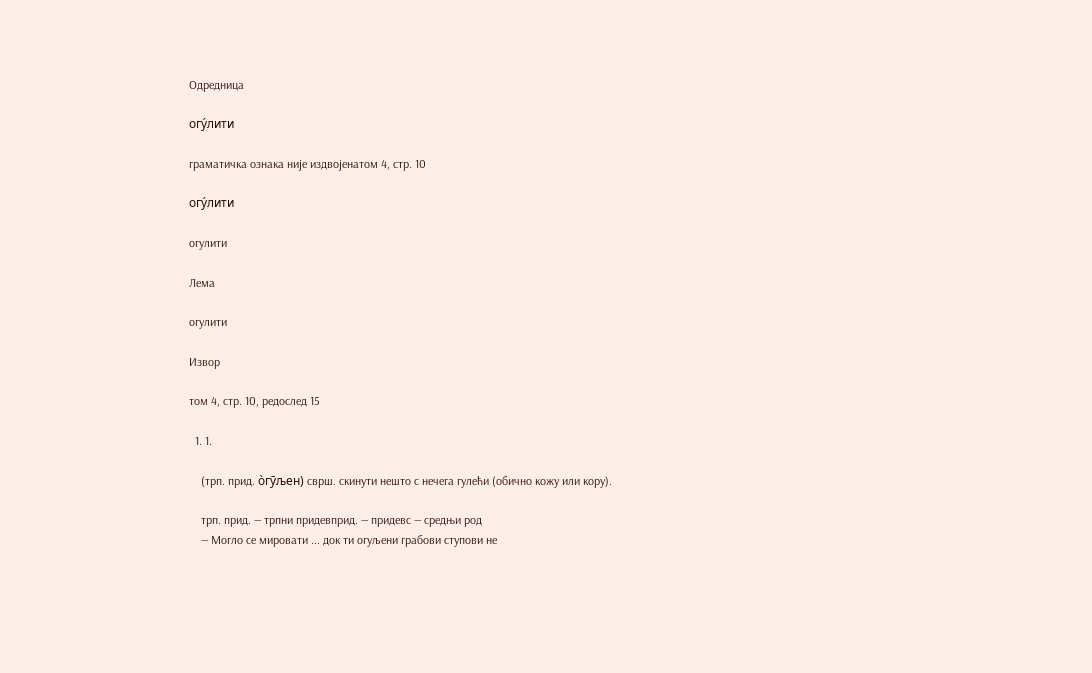Одредница

огу́лити

граматичка ознака није издвојенатом 4, стр. 10

огу́лити

огулити

Лема

огулити

Извор

том 4, стр. 10, редослед 15

  1. 1.

    (трп. прид. о̀гӯљен) сврш. скинути нешто с нечега гулећи (обично кожу или кору).

    трп. прид. — трпни придевприд. — придевс — средњи род
    — Могло се мировати ... док ти огуљени грабови ступови не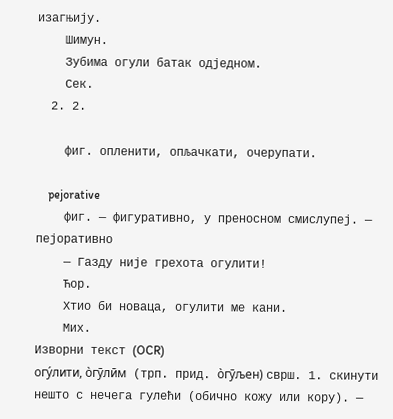изагњију.
    Шимун.
    Зубима огули батак одједном.
    Сек.
  2. 2.

    фиг. опленити, опљачкати, очерупати.

    pejorative
    фиг. — фигуративно, у преносном смислупеј. — пејоративно
    — Газду није грехота огулити!
    Ћор.
    Хтио би новаца, огулити ме кани.
    Мих.
Изворни текст (OCR)
огу́лити, о̀гӯлӣм (трп. прид. о̀гӯљен) сврш. 1. скинути нешто с нечега гулећи (обично кожу или кору). —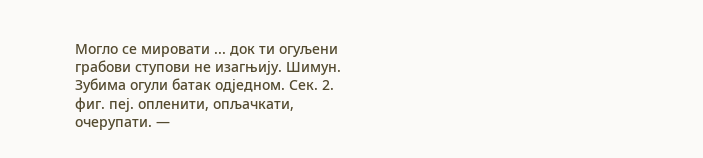Могло се мировати ... док ти огуљени грабови ступови не изагњију. Шимун. Зубима огули батак одједном. Сек. 2. фиг. пеј. опленити, опљачкати, очерупати. —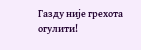Газду није грехота огулити!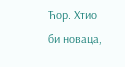Ћор. Хтио би новаца,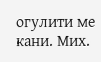огулити ме кани. Мих.